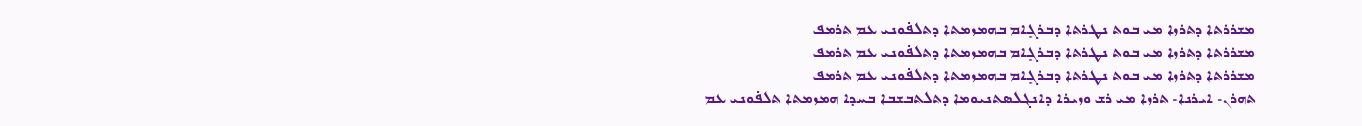ܡܫܪܪܬܐ ܕܬܪܙܐ ܡܝ ܒܘܬ ܢܛܪܬܐ ܕܒܪܓܻܐܡ ܒܗܡܙܡܬܐ ܕܬܠܦ̇ܘܢܝ ܥܡ ܬܪܡܦ
ܡܫܪܪܬܐ ܕܬܪܙܐ ܡܝ ܒܘܬ ܢܛܪܬܐ ܕܒܪܓܻܐܡ ܒܗܡܙܡܬܐ ܕܬܠܦ̇ܘܢܝ ܥܡ ܬܪܡܦ
ܡܫܪܪܬܐ ܕܬܪܙܐ ܡܝ ܒܘܬ ܢܛܪܬܐ ܕܒܪܓܻܐܡ ܒܗܡܙܡܬܐ ܕܬܠܦ̇ܘܢܝ ܥܡ ܬܪܡܦ
ܬܗܪܢ- ܐܝܪܢܐ- ܬܪܙܐ ܡܝ ܪܫ ܘܙܝܪܐ ܕܐܢܓܠܣܬܢܝܘܡܐ ܕܬܠܬܒܫܒܐ ܒܚܕܐ ܗܡܙܡܬܐ ܬܠܦ̇ܘܢܝ ܥܡ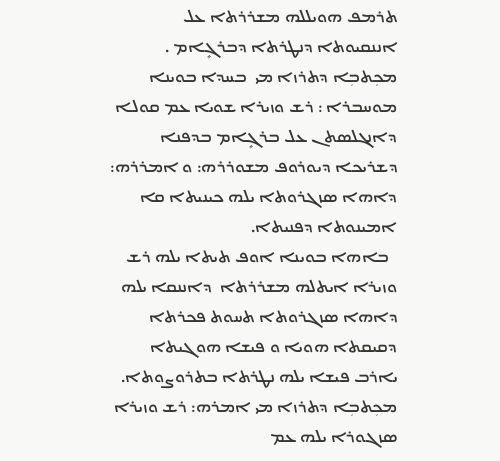ܬܪܡܦ ܗܘܝܠܠܗ ܡܫܪܪܬܐ ܥܠ ܐܢܢܩܝܘܬܐ ܕܢܛܪܬܐ ܕܒܪܓܻܐܡ .  ܡܟܼܬܒܼܐ ܕܬܪܙܐ ܡܝ  ܒܚܕܐ ܒܘܝܢܐ ܡܘܚܒܪܐ : ܪܫ ܘܙܝܪܐ ܫܘܝܐ ܥܡ ܩܘܠܐ ܕܐܢܓܠܣܬܢ ܥܠ ܒܪܓܻܐܡ ܒܕܦܢܐ ܕܫܪܝܟܐ ܕܝܘܪܘܦ ܡܫܘܪܪܗ: ܘ ܐܡܪܪܗ: ܕܐܗܐ ܣܙܓܪܘܬܐ ܝܠܗ ܟܝܢܝܬܐ ܩܐ ܐܡܝܢܘܬܐ ܕܦܢܝܬܐ.
  ܒܐܗܐ ܒܘܝܢܐ ܐܘܦ ܬܝܬܐ ܝܠܗ ܪܫ ܘܙܝܪܐ ܐܝܬܠܗ ܡܫܪܪܬܐ  ܕܐܢܢܩܐ ܝܠܗ ܕܐܗܐ ܣܙܓܪܘܬܐ ܬܚܘܬ ܦܟܪܬܐ ܕܩܝܩܬܐ ܗܘܝܐ ܘ ܦܝܫܐ ܗܘܓܝܬܐ ܝܐܪܒ ܦܝܫܐ ܝܠܗ ܢܛܪܬܐ ܒܬܪܘܨܘܬܐ. ܡܟܼܬܒܼܐ ܕܬܪܙܐ ܡܝ ܐܡܪܗ: ܪܫ ܘܙܝܪܐ ܣܙܓܘܪܐ ܝܠܗ ܥܡ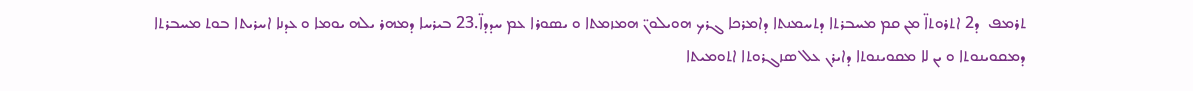ܬܪܡܦ  ܕ2 ܐܬܪܘܬܐ̈ ܡܢ ܩܡ ܡܚܒܪܬܐ ܕܬܚܡܢܬܐ ܕܐܡܪܟܐ ܓܪܟ ܗܘܝܠܘܢ̈ ܗܡܙܡܬܐ ܘ ܝܣܘܪܐ ܥܡ ܚܕܕܐ̈.23 ܒܝܪܚܐ ܕܡܗܪ ܝܠܗ ܝܘܡܐ ܘ ܥܕܢܐ ܐܚܪܝܬܐ ܒܘܬ ܡܚܒܪܬܐ ܕܡܩܘܝܢܘܬܐ ܘ ܝܢ ܠܐ ܡܩܘܝܢܘܬܐ ܕܐܝܪܢ ܥܠ ܣܙܓܪܘܬܐ ܐܬܘܡܝܬܐ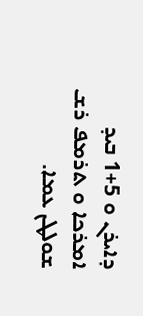ܕܐܝܪܢ ܘ 5+1 ܒܝܕ ܐܡܪܟܐ ܘ ܬܪܡܦ ܪܫ ܫܘܠܛܢ ܥܡܐ.